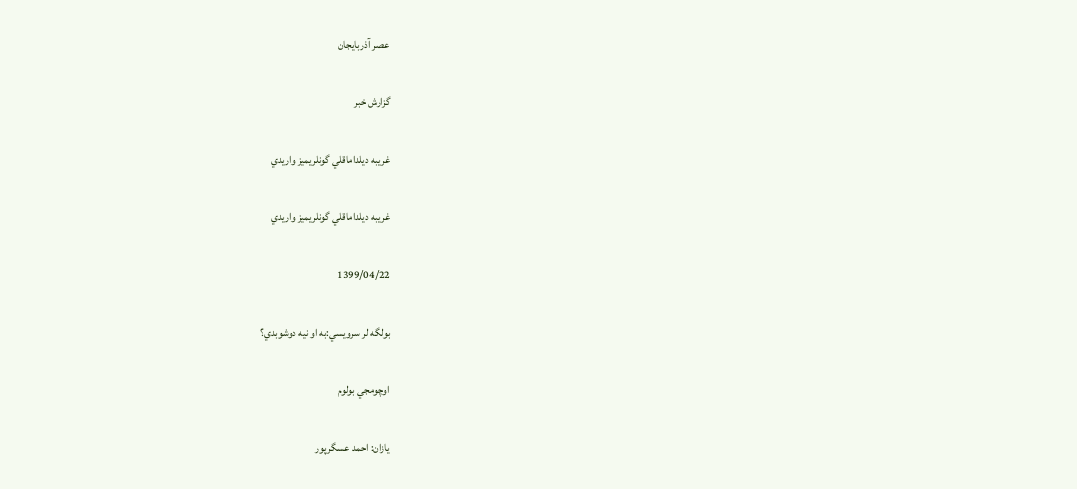عصر آذربایجان

گزارش خبر

غريبه ديلداماقلي گونلريميز واريدي

غريبه ديلداماقلي گونلريميز واريدي

1399/04/22

بولگه لر سرويسي:به او نيه دوشوبدي؟

اوچومجي بولوم

يازان: احمد عسگرپور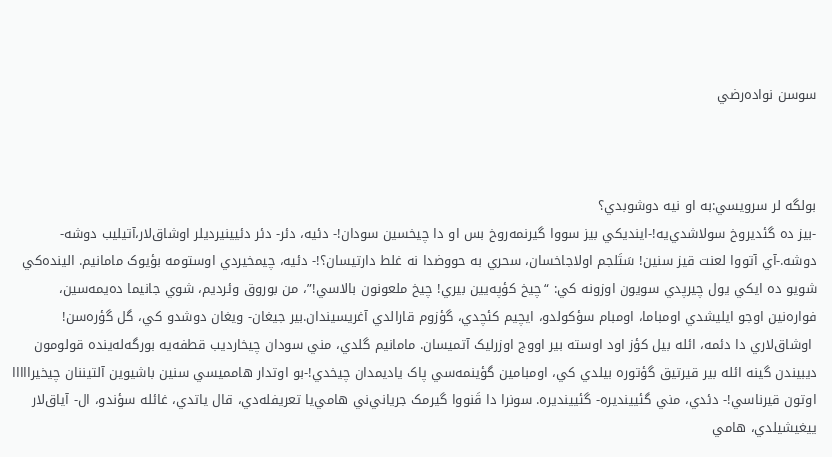سوسن نواده‌رضي



بولگه لر سرويسي:به او نيه دوشوبدي؟
-بيز ده گئديروخ سولاشدي‌يه!-اينديکي بيز سووا گيرنمه‌روخ بس او دا چيخسين سودان!- دئيه، دئر- دئر دئيينيرديلر اوشاق‌لار،آتيليب دوشه- دوشه.-آي آتووا لعنت قيز سنين! سَتَلجم اولاجاخسان، سحري به حووضدا نه غلط دارتيسان؟!- دئيه، چيمخيردي اوستومه بؤيوک مامانيم. الينده‌کي شويو ده ايکي يول چيرپدي سويون اوزونه کي: “چيخ کؤپه‌يين بيري! چيخ ملعونون بالاسي!”، من بوروق وئرديم، شوي جانيما ده‌يمه‌سين، فواره‌نين اوجو ايليشدي اومباما، اومبام سؤکولدو، ايچيم کئچدي، گؤزوم قارالدي آغريسيندان.بير جيغان- ويغان دوشدو کي، گل گؤره‌سن!
 اوشاق‌لاري دا دئمه، ائله بيل کؤز اود اوسته بير اووج اوزرليک آتميسان. مامانيم گلدي، مني سودان چيخارديب قطفه‌يه بورگه‌له‌ينده قولومون ديبيندن گينه ائله بير قيرتيق گؤتوره بيلدي کي، اومبامين گؤينمه‌سي پاک ياديمدان چيخدي!-بو اوتدار هامميسي سنين باشيوين آلتيننان چيخيرااااا اوتون قيرناسي!- دئدي، مني گئيينديره- گئيينديره. سونرا دا قَنووا گيرمک جرياني‌ني هامي‌يا تعريفله‌دي، قال ياتدي، غائله سؤندو، ال- آياق‌لار ييغيشيلدي، هامي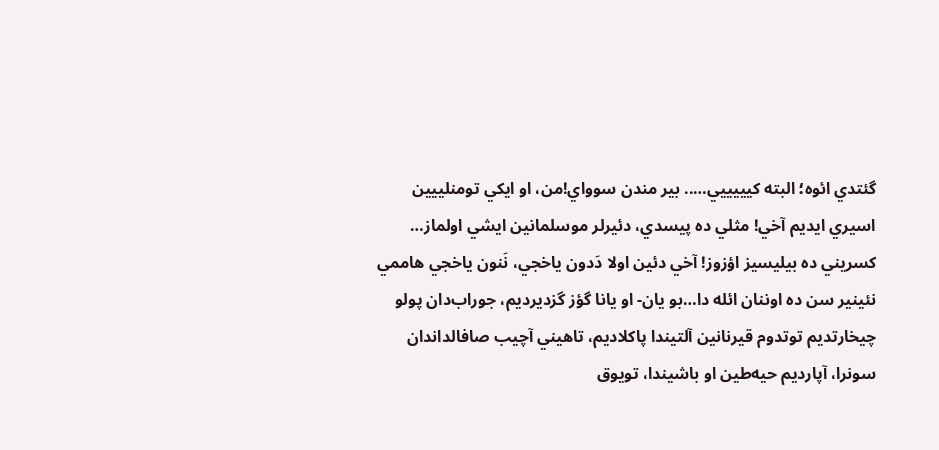گئتدي ائوه؛ البته کيييييي….. بير مندن سوواي!من، او ايکي تومنلييين اسيري ايديم آخي! مثلي ده پيسدي، دئيرلر موسلمانين ايشي اولماز… کسريني ده بيليسيز اؤزوز! آخي دئين اولا دَدون ياخجي، نَنون ياخجي هاممي نئينير سن ده اوننان ائله دا…بو يان- او يانا گؤز گزديرديم، جوراب‌دان پولو چيخارتديم توتدوم قيرنانين آلتيندا پاکلاديم، تاهيني آچيب صافالداندان سونرا، آپارديم حيه‌طين او باشيندا، تويوق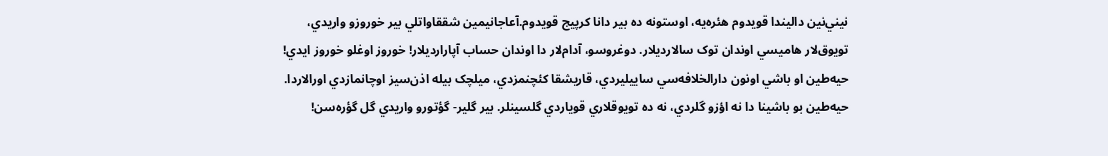نيني‌نين داليندا قويدوم هئره‌يه، اوستونه ده بير دانا کرپيج قويدوم.آعاجانيمين شققاواتلي بير خوروزو واريدي، تويوق‌لار هاميسي اوندان توک سالارديلار. دوغروسو، آدام‌لار دا اوندان حساب آپارارديلار! خوروز اوغلو خوروز ايدي! حيه‌طين او باشي اونون دارالخلافه‌سي ساييليردي، قاريشقا کئچنمزدي، ميلچک بيله اذن‌سيز اوچانمازدي اورالاردا. حيه‌طين بو باشينا دا نه اؤزو گلردي، نه ده تويوقلاري قوياردي گلسينلر. بير گلير- گؤتورو واريدي گل گؤره‌سن!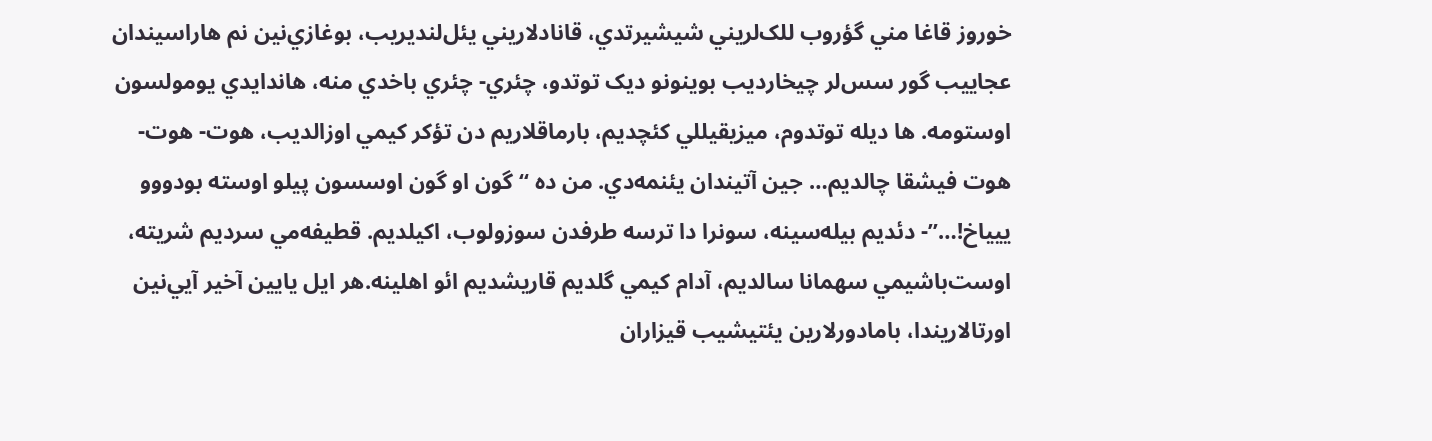خوروز قاغا مني گؤروب للک‌لريني شيشيرتدي، قانادلاريني يئل‌لنديريب، بوغازي‌نين نم هاراسيندان عجاييب گور سس‌لر چيخارديب بوينونو ديک توتدو، چئري- چئري باخدي منه، هاندايدي يومولسون اوستومه. ها ديله توتدوم، ميزيقيللي کئچديم، بارماقلاريم دن تؤکر کيمي اوزالديب، هوت- هوت- هوت فيشقا چالديم… جين آتيندان يئنمه‌دي. من ده “گون او گون اوسسون پيلو اوسته بودووو ييياخ!…”- دئديم بيله‌سينه، سونرا دا ترسه طرفدن سوزولوب، اکيلديم. قطيفه‌مي سرديم شريته، اوست‌باشيمي سهمانا سالديم، آدام کيمي گلديم قاريشديم ائو اهلينه.هر ايل يايين آخير آيي‌نين اورتالاريندا، بامادورلارين يئتيشيب قيزاران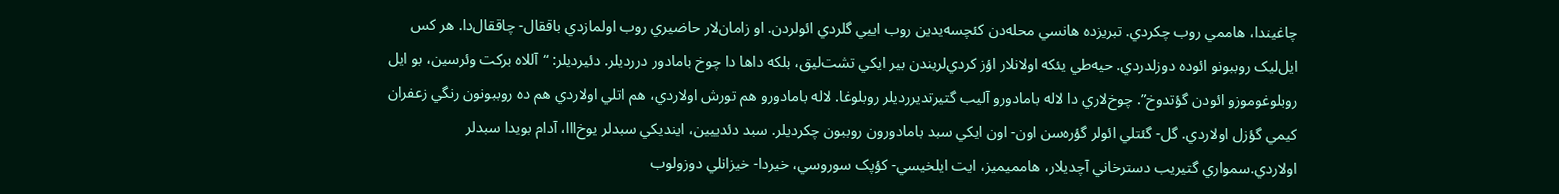چاغيندا، هاممي روب چکردي. تبريزده هانسي محله‌دن کئچسه‌يدين روب اييي گلردي ائولردن. او زامان‌لار حاضيري روب اولمازدي باققال- چاققال‌دا. هر کس ايل‌ليک روببونو ائوده دوزلدردي. حيه‌طي يئکه اولانلار اؤز کردي‌لريندن بير ايکي تشت‌ليق، بلکه داها دا چوخ بامادور دررديلر. دئيرديلر: “آللاه برکت وئرسين، بو ايل روبلوغوموزو ائودن گؤتدوخ”. چوخ‌لاري دا لاله بامادورو آليب گتيرتديررديلر روبلوغا. لاله بامادورو هم تورش اولاردي، هم اتلي اولاردي هم ده روببونون رنگي زعفران کيمي گؤزل اولاردي. گل- گئتلي ائولر گؤره‌سن اون- اون ايکي سبد بامادورون روببون چکرديلر. سبد دئدييين، اينديکي سبدلر يوخ‌ااا، آدام بويدا سبدلر اولاردي.سمواري گتيريب دسترخاني آچديلار، هامميميز، ‌ايت ايلخيسي- کؤپک سوروسي، خيردا- خيزانلي دوزولوب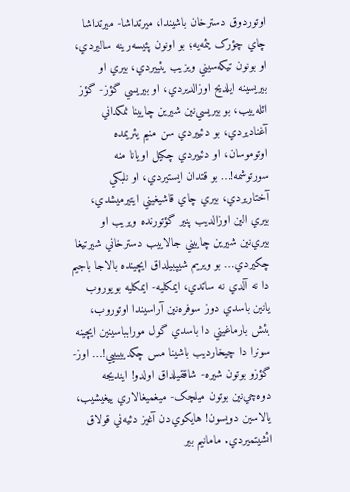اوتوردوق دسترخان باشيندا، ميرتداشا- ميرتداشا چاي چؤرک يئمه‌يه؛ بو اونون پئيسه‌رينه ساليردي، او بونون تيکه‌سيني ويزيب يئييردي، بيري او بيريسينه ايلديح اوزالديردي، او بيريسي گؤز- گؤز ائله‌ييب، بو بيريسي‌نين شيرين چايينا نمکداني آغناديردي، بو دئييردي سن منيم يئريمده اوتوموسان، او دئييردي چکيل اويانا منه سورتوشمه!… بو قتدان ايستيردي، او نلبکي آختاريردي، بيري چاي قاشيغيني ايتيرميشدي، بيري الين اوزالديب پنير گؤتورنده ويريب او بيري‌نين شيرين چاييني جالاييب دسترخاني شيرتيغا چکيردي… بو ويريم شيپبيلداق ايچينده بالاجا باجيم دا نه آلدي نه ساتدي، ايمکليه- ايمکليه بويوروب يانين باسدي دوز سوفره‌نين آراسيندا اوتوروب، بئش بارماغيني دا باسدي گول مورابباسينين ايچينه سونرا دا چيخارديب باشينا مس چکديييييي!… اوز- گؤزو بوتون شيره- شاققيلداق اولدو! اينديجه دوه‌چي‌نين بوتون ميلچک- ميغميغالاري ييغيشيب، يالاسين دويسون! هايکوي‌دن آغيز دئيه‌ني قولاق ائشيتميردي. مامانيم بير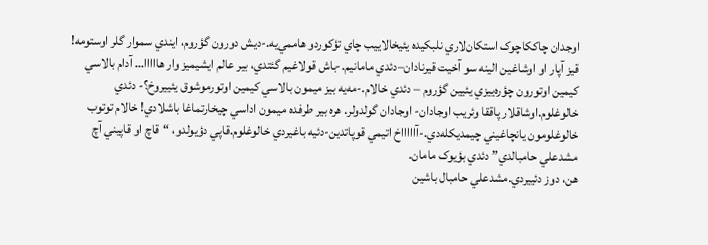اوجدان چاککاچوک استکان‌لاري نلبکيده يئيخالاييب چاي تؤکوردو هاممي‌يه.-ديش دورون گؤروم، ايندي سموار گلر اوستومه! قيز آپار او اوشاغين الينه سو آخيت قيرنادان–دئدي مامانيم.-باش قولاغيم گئتدي، بير عالم ايشيميز وار هااااا… آدام بالاسي کيمين اوتورون چؤره‌ييزي يئيين گؤروم – دئدي خالام.-مه‌يه بيز ميمون بالاسي کيمين اوتورموشوق يئييروخ؟- دئدي خالوغلوم.اوشاقلار پاققا وئريب اوجادان- اوجادان گولدولر. هره بير طرفده ميمون اداسي چيخارتماغا باشلادي! خالام توتوب خالوغلومون يانچاغيني چيمديکله‌دي.-آاااااخ اتيمي قوپاتدين-دئيه باغيردي خالوغلوم.قاپي دؤيولدو، “قاچ او قاپيني آچ مشدعلي حامبالدي” دئدي بؤيوک مامان.
هن، دوز دئييردي.مشدعلي حامبال باشين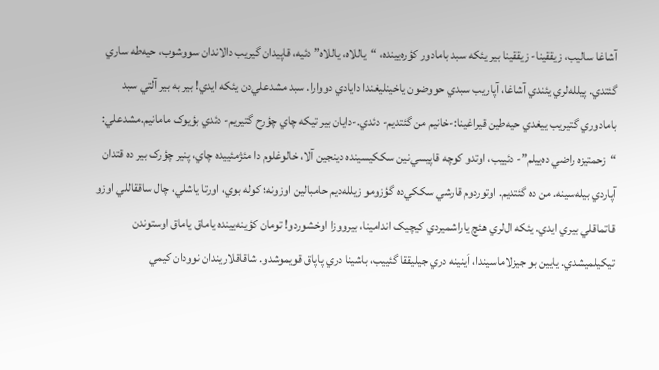آشاغا ساليب، زيققينا- زيققينا بير يئکه سبد بامادور کؤره‌يينده، “ياللاه، ياللاه” دئيه، قاپيدان گيريب دالاندان سووشوب، حيه‌طه ساري گئتدي. پيلله‌لري يئندي آشاغا، آپاريب سبدي حووضون ياخينليغندا دايادي دووارا. سبد مشدعلي‌دن يئکه ايدي! بير به بير آلتي سبد بامادوري گتيريب ييغدي حيه‌طين قيراغينا:-خانيم من گئتديم- دئدي.-دايان بير تيکه چاي چؤرح گتيريم- دئدي بؤيوک مامانيم.مشدعلي: “زحمتيزه راضي ده‌ييلم”- دئييب، اوتدو کوچه قاپيسي‌نين سککيسينده دينجين آلا، خالوغلوم دا مئژمئييده چاي، پنير چؤرک بير ده قتدان آپاردي بيله‌سينه. من ده گئتديم. اوتوردوم قارشي سککي‌ده گؤزومو زيلله‌ديم حامبالين اوزونه؛ کوله بوي، اورتا ياشلي، چال ساققاللي اوزو قاتماقلي بيري ايدي. يئکه ال‌لري هئچ ياراشميردي کيچيک اندامينا، بيرووزا اوخشوردو! تومان کؤينه‌يينده ياماق ياماق اوستوندن تيکيلميشدي. يايين بو جيزلاماسيندا، اَينينه دري جيليققا گئييب، باشينا دري پاپاق قويموشدو. شاقاقلاريندان نوودان کيمي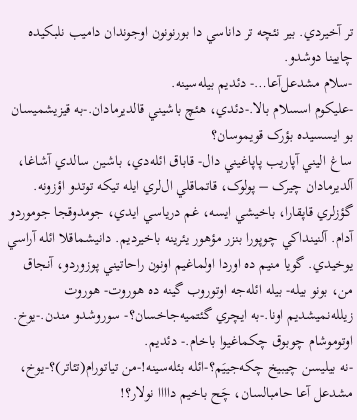تر آخيردي. بير نئچه تر داناسي دا بورنونون اوجوندان داميب نلبکيده چايينا دوشدو.
-سلام مشدعل‌آعا…- دئديم بيله‌سينه.
-عليکوم اسسلام بالا.-دئدي، هئچ باشيني قالديرمادان.-به قيزيشميسان بو ايسسيده بؤرک قويموسان؟
ساغ اليني آپاريب پاپاغيني دال- قاباق ائله‌دي، باشين سالدي آشاغا، آلديرمادان چيرک – پولوک، قاتماقلي ال‌لري ايله تيکه توتدو اؤزونه.
گؤزلري قاپقارا، باخيشي ايسه، غم درياسي ايدي، جومدوقجا جوموردو آدام. آلنينداکي چوپورا بنزر مؤهور يئرينه باخيرديم. دانيشماقلا ائله آراسي يوخيدي. گويا منيم ده اوردا اولماغيم اونون راحاتيني پوزوردو، آنجاق من، بونو بيله- بيله ائله‌جه اوتوروب گينه ده هوروت- هوروت زيلله‌نميشديم اونا.-به ايچري گئتميه‌جاخسان؟- سوروشدو مندن.-يوخ. اوتوموشام چوبوق چکماغيوا باخام.- دئديم.
-نه بيليسن چيبيخ چکه‌جييَم؟-ائله بئله‌سينه!-من تياتورام(تئاتر)؟-يوخ، مشدعل آعا حامبالسان، چَح باخيم داااا نولار؟!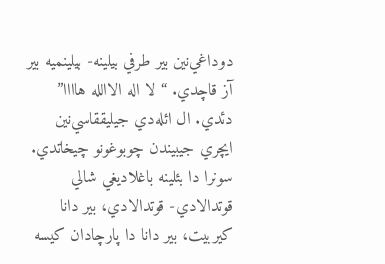دوداغي‌نين بير طرفي بيلينه- بيلينميه بير آز قاچدي. “لا اله الاالله هاااا” دئدي. ال ائله‌دي جيليققاسي‌نين ايچري جيبيندن چوبوغونو چيخاتدي. سونرا دا بئلينه باغلاديغي شالي قوتدالادي- قوتدالادي، بير دانا کيربيت، بير دانا دا پارچادان کيسه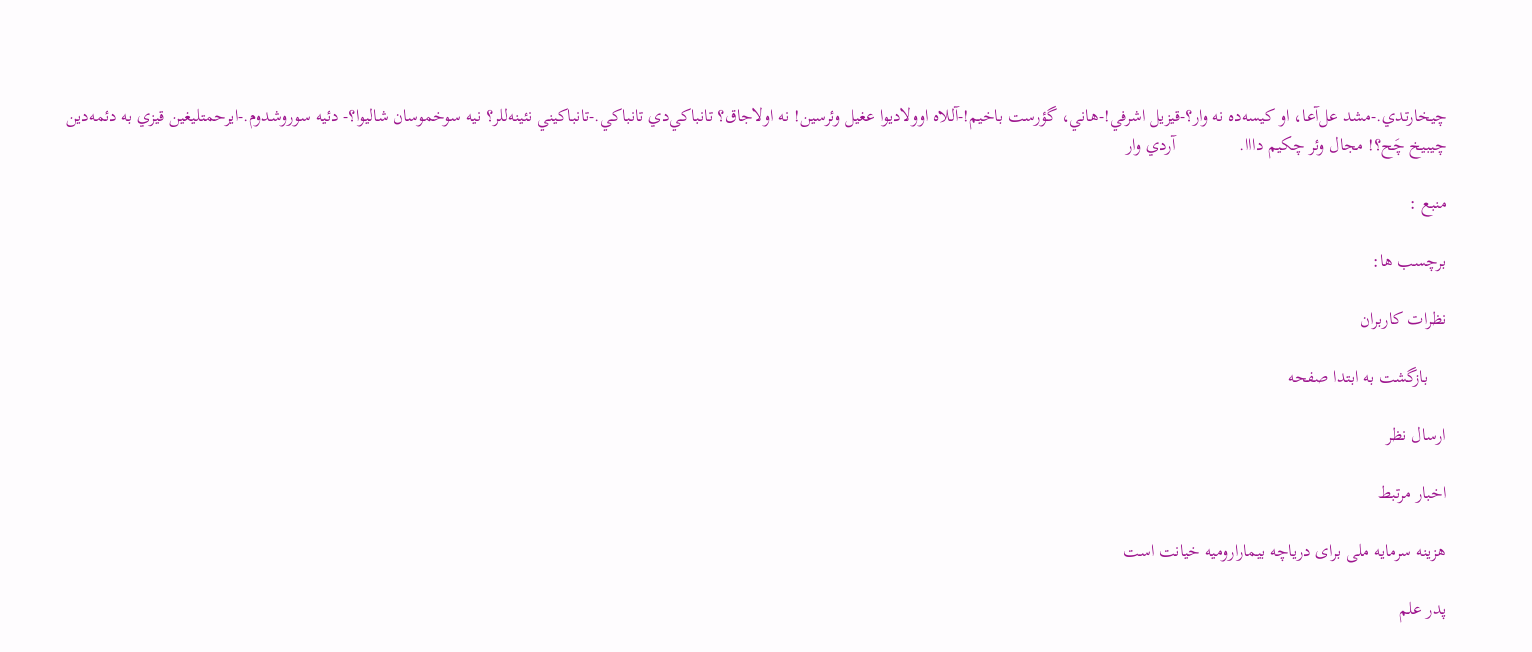چيخارتدي.-مشد عل‌آعا، او کيسه‌ده نه وار؟-قيزيل اشرفي!-هاني، گؤرست باخيم!-آللاه اوولاديوا عغيل وئرسين! نه اولاجاق؟ تانباکي‌دي تانباکي.-تانباکيني نئينه‌للر؟ نيه سوخموسان شاليوا؟- دئيه سوروشدوم.-ايرحمتليغين قيزي به دئمه‌دين چيبيخ چَح؟! مجال وئر چکيم دااا.              آردي وار

منبع :

برچسب ها:

نظرات کاربران

    بازگشت به ابتدا صفحه

ارسال نظر

اخبار مرتبط

هزینه سرمایه ملی برای دریاچه ‌بیمارارومیه خیانت است

پدر علم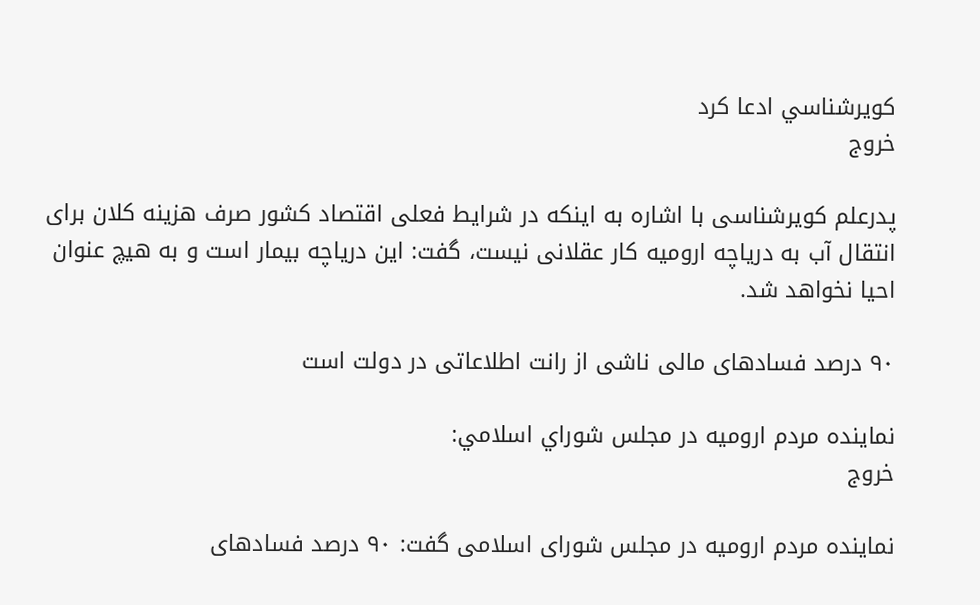کويرشناسي ادعا كرد
خروج

پدرعلم کویرشناسی با اشاره به اینکه در شرایط فعلی اقتصاد کشور صرف هزینه کلان برای انتقال آب به دریاچه ارومیه کار عقلانی نیست، گفت: این دریاچه بیمار است و به هیچ عنوان احیا نخواهد شد.

۹۰ درصد فسادهای مالی ناشی از رانت اطلاعاتی در دولت است

نماينده مردم اروميه در مجلس شوراي اسلامي:
خروج

نماینده مردم ارومیه در مجلس شورای اسلامی گفت: ۹۰ درصد فسادهای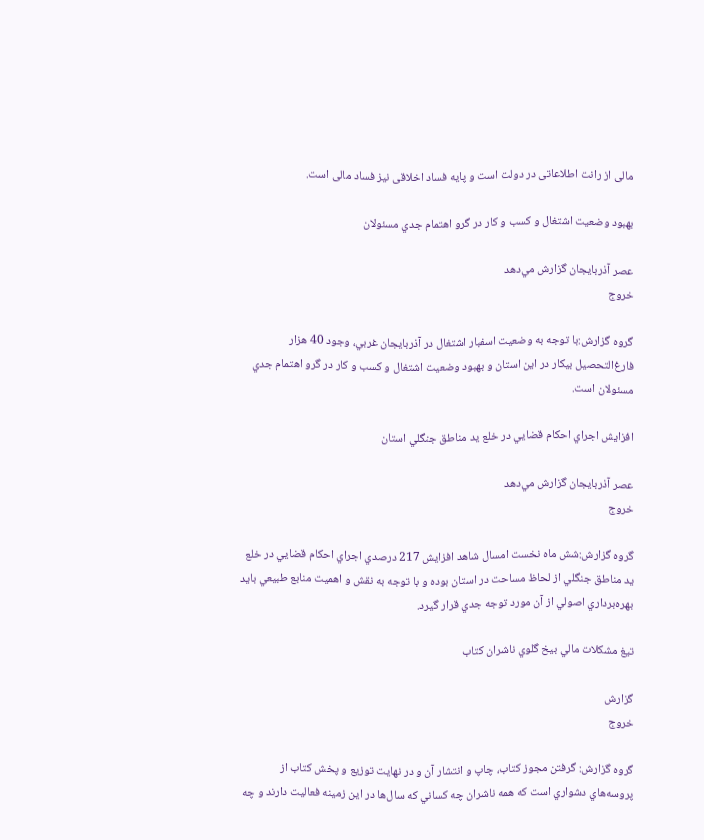مالی از رانت اطلاعاتی در دولت است و پایه فساد اخلاقی نیز فساد مالی است.

بهبود وضعيت اشتغال و کسب و کار در گرو اهتمام جدي مسئولان

عصر آذربایجان گزارش مي‌دهد
خروج

گروه گزارش:با توجه به وضعيت اسفبار اشتغال در آذربايجان غربي، وجود 40 هزار فارغ‌التحصيل بيکار در اين استان و بهبود وضعيت اشتغال و کسب و کار در گرو اهتمام جدي مسئولان است.

افزايش اجراي احکام قضايي در خلع يد مناطق جنگلي استان

عصر آذربایجان گزارش مي‌دهد
خروج

گروه گزارش:شش ماه نخست امسال شاهد افزايش 217 درصدي اجراي احکام قضايي در خلع يد مناطق جنگلي از لحاظ مساحت در استان بوده و با توجه به نقش و اهميت منابع طبيعي بايد بهره‌برداري اصولي از آن مورد توجه جدي قرار گيرد.

تيغ مشکلات مالي بيخ‌ گلوي ناشران کتاب

گزارش
خروج

گروه گزارش: گرفتن مجوز کتاب، چاپ و انتشار آن و در ‌‌نهايت توزيع و پخش کتاب از پروسه‌هاي دشواري است که همه ناشران چه کساني که سال‌ها در اين زمينه فعاليت دارند و چه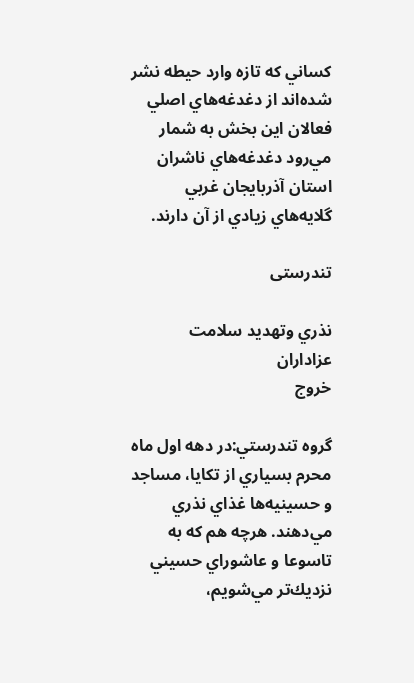کساني که تازه وارد حيطه نشر شده‌اند از دغدغه‌هاي اصلي فعالان اين بخش به شمار مي‌رود دغدغه‌هاي ناشران استان آذربايجان غربي گلايه‌هاي زيادي از آن دارند.

تندرستی

نذري وتهديد سلامت عزاداران
خروج

گروه تندرستي:در دهه اول ماه محرم بسياري از تكايا، مساجد و حسينيه‌ها غذاي نذري مي‌دهند. هرچه هم كه به تاسوعا و عاشوراي حسيني نزديك‌تر مي‌شويم،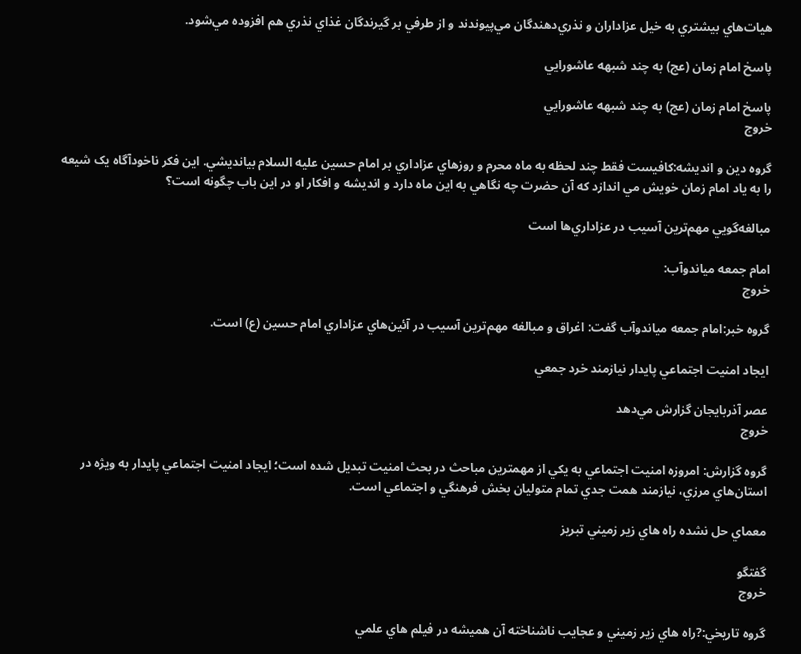هيات‌هاي بيشتري به خيل عزاداران و نذري‌دهندگان مي‌پيوندند و از طرفي بر گيرندگان غذاي نذري هم افزوده مي‌شود.

پاسخ امام زمان (عج) به چند شبهه عاشورايي

پاسخ امام زمان (عج) به چند شبهه عاشورايي
خروج

گروه دين و انديشه:کافيست فقط چند لحظه به ماه محرم و روزهاي عزاداري بر امام حسين عليه السلام بيانديشي. اين فکر ناخودآگاه يک شيعه را به ياد امام زمان خويش مي اندازد که آن حضرت چه نگاهي به اين ماه دارد و انديشه و افکار او در اين باب چگونه است؟

مبالغه‌گويي مهم‌ترين آسيب در عزاداري‌ها است

امام جمعه مياندوآب:
خروج

گروه خبر:امام جمعه مياندوآب گفت: اغراق و مبالغه مهم‌ترين آسيب در آئين‌‌هاي عزاداري امام حسين (ع) است.

ايجاد امنيت اجتماعي پايدار نيازمند خرد جمعي

عصر آذربايجان گزارش مي‌دهد
خروج

گروه گزارش: امروزه امنيت اجتماعي به يکي از مهمترين مباحث در بحث امنيت تبديل شده است؛ ايجاد امنيت اجتماعي پايدار به ويژه در استان‌هاي مرزي، نيازمند همت جدي تمام متوليان بخش فرهنگي و اجتماعي است.

معماي حل نشده راه هاي زير زميني تبريز

گفتگو
خروج

گروه تاريخي:?راه هاي زير زميني و عجايب ناشناخته آن هميشه در فيلم هاي علمي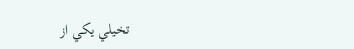تخيلي يکي از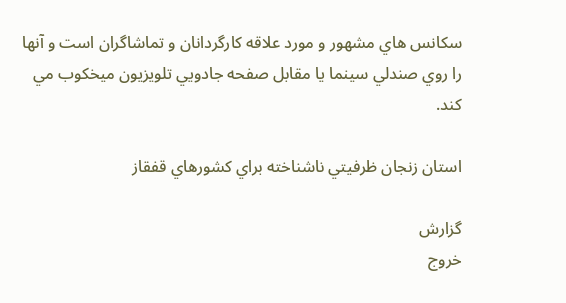سکانس هاي مشهور و مورد علاقه کارگردانان و تماشاگران است و آنها را روي صندلي سينما يا مقابل صفحه جادويي تلويزيون ميخکوب مي کند.

استان زنجان ظرفيتي ناشناخته براي کشورهاي قفقاز

گزارش
خروج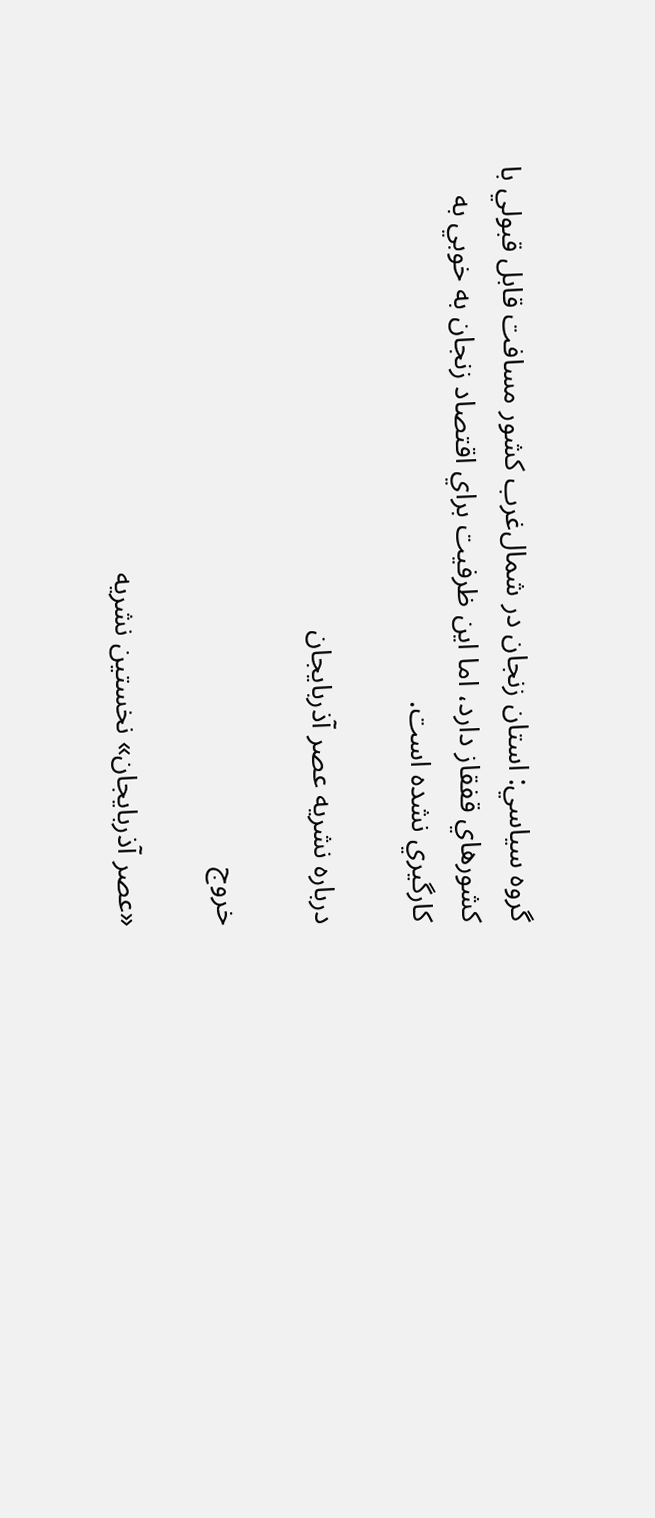گروه سياسي: استان زنجان در شمال‌غرب کشور مسافت قابل قبولي با کشورهاي قفقاز دارد، اما اين ظرفيت براي اقتصاد زنجان به خوبي به کارگيري نشده است.

درباره نشریه عصر آذربایجان

خروج

«عصر آذربایجان» نخستین نشریه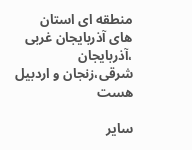منطقه ای استان های آذربایجان غربی ،آذربایجان شرقی،زنجان و اردبیل هست

سایر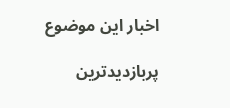اخبار این موضوع

پربازدیدترین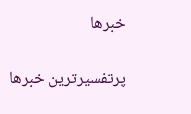خبرها

پرتفسیرترین خبرها